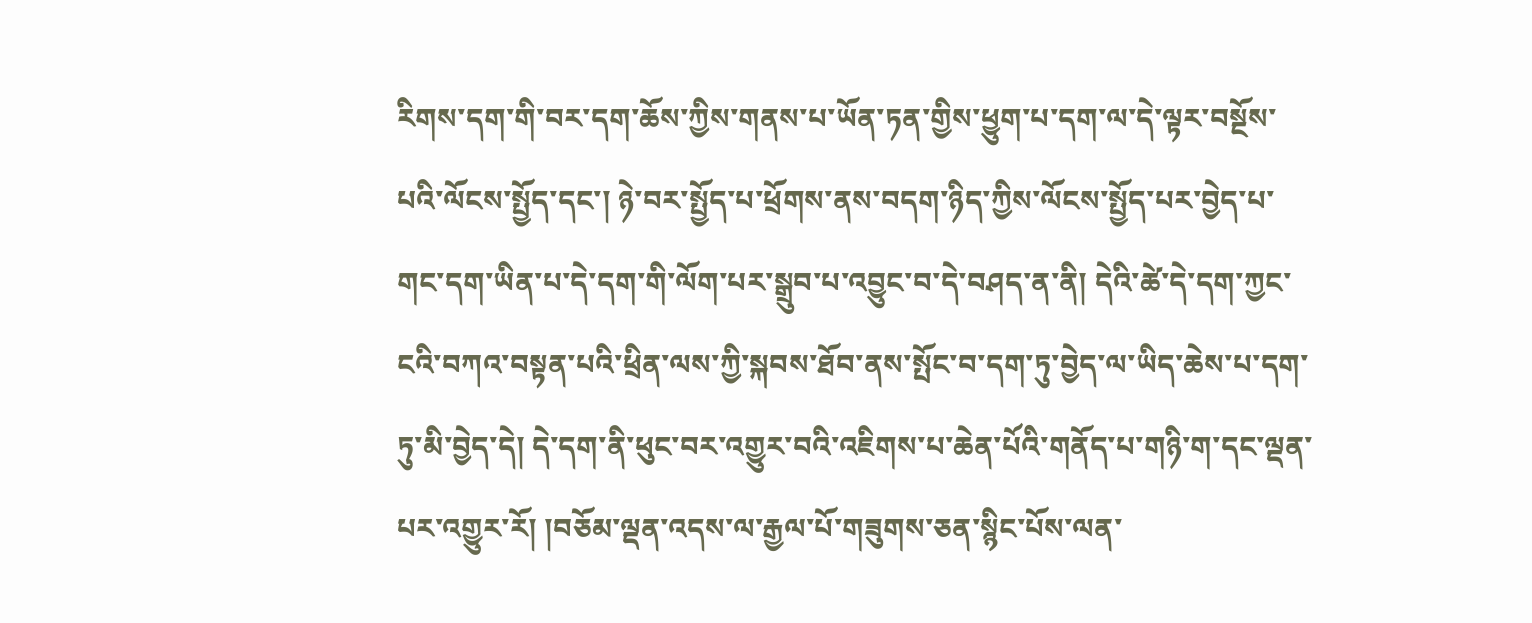རིགས་དག་གི་བར་དག་ཆོས་ཀྱིས་གནས་པ་ཡོན་ཏན་གྱིས་ཕྱུག་པ་དག་ལ་དེ་ལྟར་བསྔོས་པའི་ལོངས་སྤྱོད་དང་། ཉེ་བར་སྤྱོད་པ་ཕྲོགས་ནས་བདག་ཉིད་ཀྱིས་ལོངས་སྤྱོད་པར་བྱེད་པ་གང་དག་ཡིན་པ་དེ་དག་གི་ལོག་པར་སྒྲུབ་པ་འབྱུང་བ་དེ་བཤད་ན་ནི། དེའི་ཚེ་དེ་དག་ཀྱང་ངའི་བཀའ་བསྟན་པའི་ཕྲིན་ལས་ཀྱི་སྐབས་ཐོབ་ནས་སྤོང་བ་དག་ཏུ་བྱེད་ལ་ཡིད་ཆེས་པ་དག་ཏུ་མི་བྱེད་དེ། དེ་དག་ནི་ཕུང་བར་འགྱུར་བའི་འཇིགས་པ་ཆེན་པོའི་གནོད་པ་གཉི་ག་དང་ལྡན་པར་འགྱུར་རོ། །བཅོམ་ལྡན་འདས་ལ་རྒྱལ་པོ་གཟུགས་ཅན་སྙིང་པོས་ལན་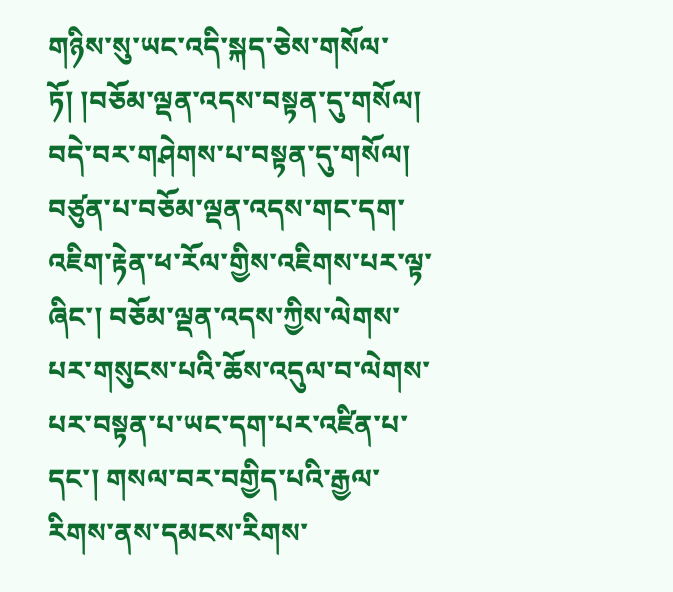གཉིས་སུ་ཡང་འདི་སྐད་ཅེས་གསོལ་ཏོ། །བཅོམ་ལྡན་འདས་བསྟན་དུ་གསོལ། བདེ་བར་གཤེགས་པ་བསྟན་དུ་གསོལ། བཙུན་པ་བཅོམ་ལྡན་འདས་གང་དག་འཇིག་རྟེན་ཕ་རོལ་གྱིས་འཇིགས་པར་ལྟ་ཞིང་། བཅོམ་ལྡན་འདས་ཀྱིས་ལེགས་པར་གསུངས་པའི་ཆོས་འདུལ་བ་ལེགས་པར་བསྟན་པ་ཡང་དག་པར་འཛིན་པ་དང་། གསལ་བར་བགྱིད་པའི་རྒྱལ་རིགས་ནས་དམངས་རིགས་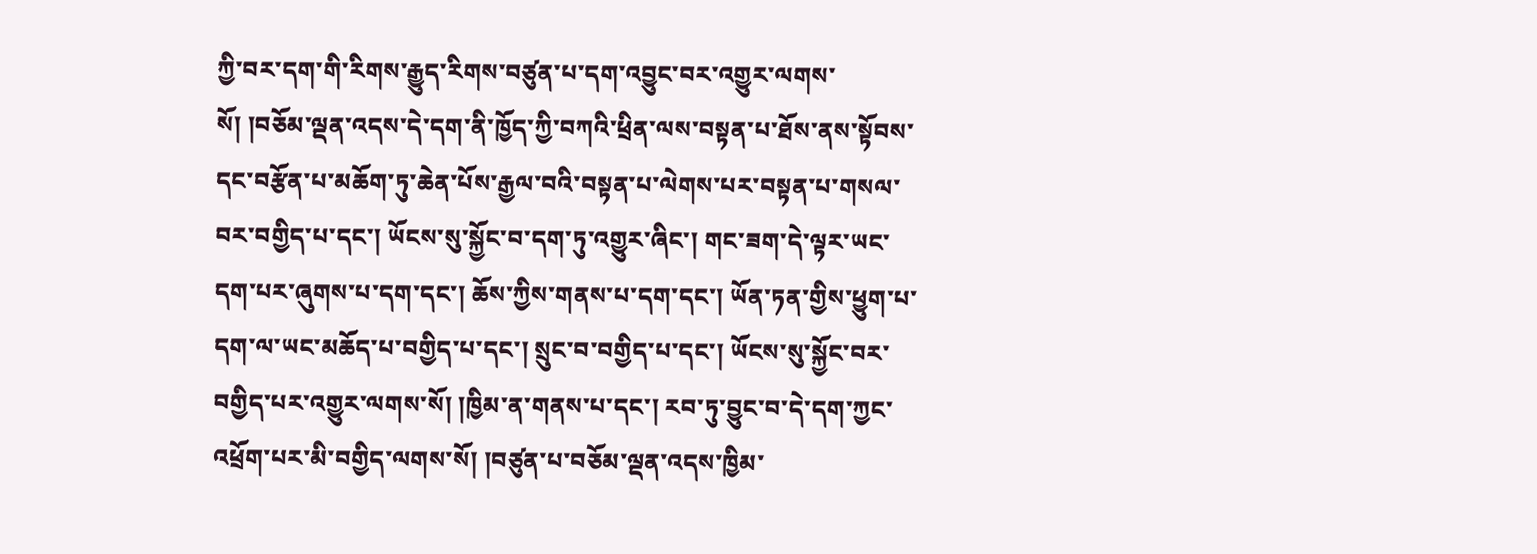ཀྱི་བར་དག་གི་རིགས་རྒྱུད་རིགས་བཙུན་པ་དག་འབྱུང་བར་འགྱུར་ལགས་སོ། །བཅོམ་ལྡན་འདས་དེ་དག་ནི་ཁྱོད་ཀྱི་བཀའི་ཕྲིན་ལས་བསྟན་པ་ཐོས་ནས་སྟོབས་དང་བརྩོན་པ་མཆོག་ཏུ་ཆེན་པོས་རྒྱལ་བའི་བསྟན་པ་ལེགས་པར་བསྟན་པ་གསལ་བར་བགྱིད་པ་དང་། ཡོངས་སུ་སྐྱོང་བ་དག་ཏུ་འགྱུར་ཞིང་། གང་ཟག་དེ་ལྟར་ཡང་དག་པར་ཞུགས་པ་དག་དང་། ཆོས་ཀྱིས་གནས་པ་དག་དང་། ཡོན་ཏན་གྱིས་ཕྱུག་པ་དག་ལ་ཡང་མཆོད་པ་བགྱིད་པ་དང་། སྲུང་བ་བགྱིད་པ་དང་། ཡོངས་སུ་སྐྱོང་བར་བགྱིད་པར་འགྱུར་ལགས་སོ། །ཁྱིམ་ན་གནས་པ་དང་། རབ་ཏུ་བྱུང་བ་དེ་དག་ཀྱང་འཕྲོག་པར་མི་བགྱིད་ལགས་སོ། །བཙུན་པ་བཅོམ་ལྡན་འདས་ཁྱིམ་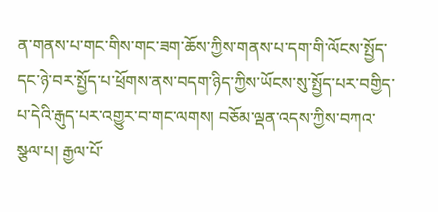ན་གནས་པ་གང་གིས་གང་ཟག་ཆོས་ཀྱིས་གནས་པ་དག་གི་ལོངས་སྤྱོད་དང་ཉེ་བར་སྤྱོད་པ་ཕྲོགས་ནས་བདག་ཉིད་ཀྱིས་ཡོངས་སུ་སྤྱོད་པར་བགྱིད་པ་དེའི་རྒུད་པར་འགྱུར་བ་གང་ལགས། བཅོམ་ལྡན་འདས་ཀྱིས་བཀའ་སྩལ་པ། རྒྱལ་པོ་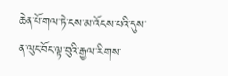ཆེན་པོ་གལ་ཏེ་ངས་མ་འོངས་པའི་དུས་ན་ལུང་བོང་ལྟ་བུའི་རྒྱལ་རིགས་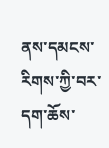ནས་དམངས་རིགས་ཀྱི་བར་དག་ཆོས་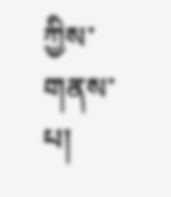ཀྱིས་གནས་པ།